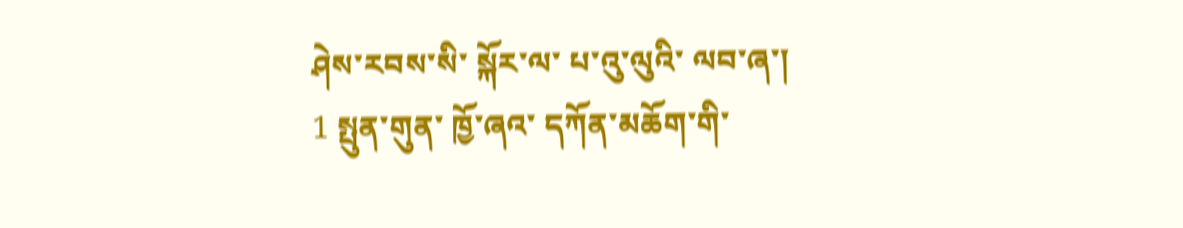ཤེས་རབས་སི་ སྐོར་ལ་ པ་འུ་ལུའི་ ལབ་ཞ་།
1 སྤུན་གུན་ ཁྱོ་ཞའ་ དཀོན་མཆོག་གི་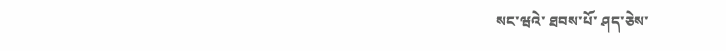སང་ཝའེ་ ཐབས་པོ་ ཤད་ཅེས་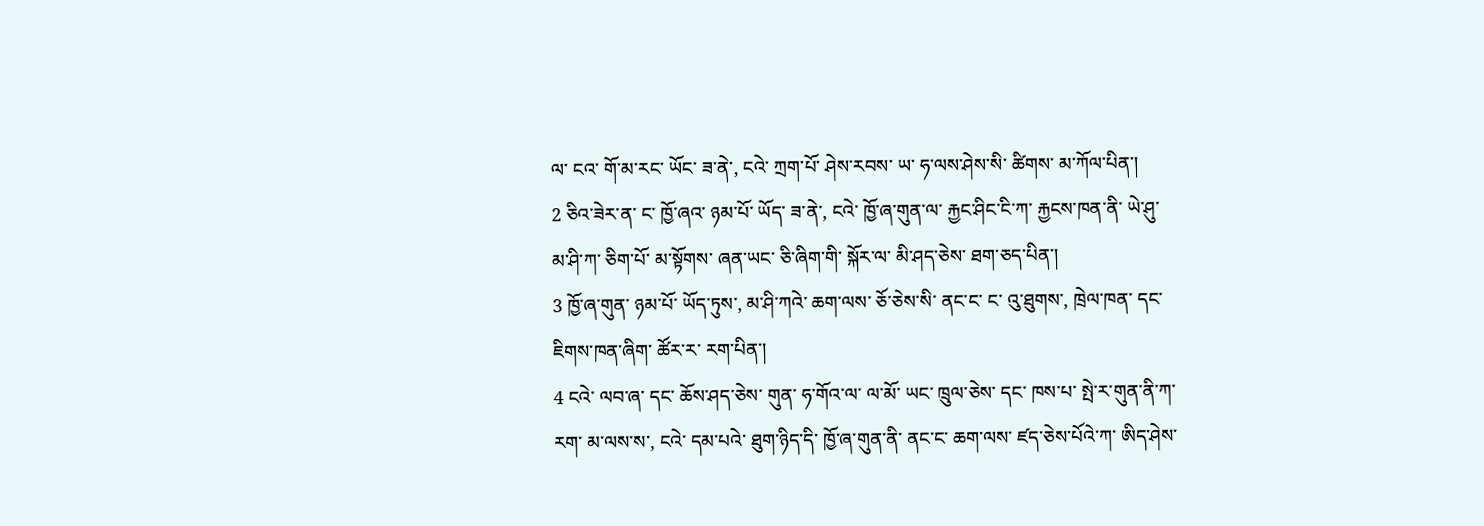ལ་ ངའ་ གོ་མ་རང་ ཡོང་ ཟ་ནེ་, ངའེ་ ཀྲག་པོ་ ཤེས་རབས་ ཡ་ ཧ་ལས་ཤེས་སི་ ཚིགས་ མ་ཀོལ་པིན་།
2 ཅིའ་ཟེར་ན་ ང་ ཁྱོ་ཞའ་ ཉམ་པོ་ ཡོད་ ཟ་ནེ་, ངའེ་ ཁྱོ་ཞ་གུན་ལ་ རྐྱང་ཤིང་ངི་ཀ་ རྐྱངས་ཁན་ནི་ ཡེ་ཤུ་ མ་ཤི་ཀ་ ཅིག་པོ་ མ་སྟོགས་ ཞན་ཡང་ ཅི་ཞིག་གི་ སྐོར་ལ་ མི་ཤད་ཅེས་ ཐག་ཅད་པིན་།
3 ཁྱོ་ཞ་གུན་ ཉམ་པོ་ ཡོད་ཏུས་, མ་ཤི་ཀའེ་ ཆག་ལས་ ཅོ་ཅེས་སི་ ནང་ང་ ང་ འུ་ཐུགས་, ཁྲེལ་ཁན་ དང་ ཇིགས་ཁན་ཞིག་ ཚོར་ར་ རག་པིན་།
4 ངའེ་ ལབ་ཞ་ དང་ ཆོས་ཤད་ཅེས་ གུན་ ཧ་གོའ་ལ་ ལ་མོ་ ཡང་ ཁྲུལ་ཅེས་ དང་ ཁས་པ་ སྤེ་ར་གུན་ནི་ཀ་ རག་ མ་ལས་ས་, ངའེ་ དམ་པའེ་ ཐུག་ཉིད་དི་ ཁྱོ་ཞ་གུན་ནི་ ནང་ང་ ཆག་ལས་ ཛད་ཅེས་པོའེ་ཀ་ ཨིད་ཤེས་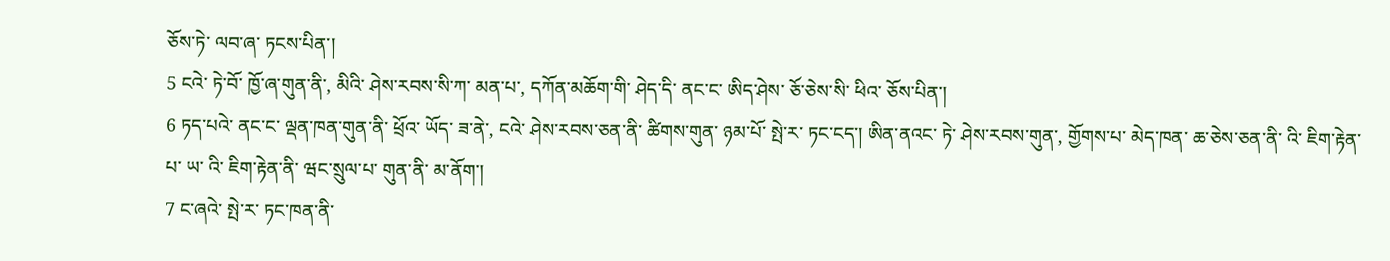ཅོས་ཏེ་ ལབ་ཞ་ ཏངས་པིན་།
5 ངའེ་ ཏེ་བོ་ ཁྱོ་ཞ་གུན་ནི་, མིའི་ ཤེས་རབས་སི་ཀ་ མན་པ་, དཀོན་མཆོག་གི་ ཤེད་དི་ ནང་ང་ ཨིད་ཤེས་ ཅོ་ཅེས་སི་ ཕིའ་ ཅོས་པིན་།
6 ཏད་པའེ་ ནང་ང་ ལྡན་ཁན་གུན་ནི་ ཕྲོའ་ ཡོད་ ཟ་ནེ་, ངའེ་ ཤེས་རབས་ཅན་ནི་ ཚིགས་གུན་ ཉམ་པོ་ སྤེ་ར་ ཏང་ངད་། ཨིན་ནའང་ ཏེ་ ཤེས་རབས་གུན་, གྱོགས་པ་ མེད་ཁན་ ཆ་ཅེས་ཅན་ནི་ འི་ ཇིག་རྟེན་པ་ ཡ་ འི་ ཇིག་རྟེན་ནི་ ཝང་སྲུལ་པ་ གུན་ནི་ མ་ནོག་།
7 ང་ཞའེ་ སྤེ་ར་ ཏང་ཁན་ནི་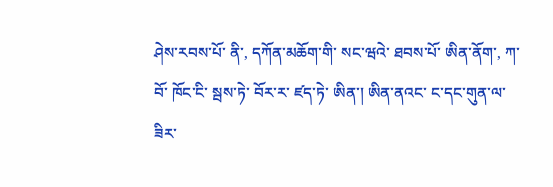ཤེས་རབས་པོ་ ནི་, དཀོན་མཆོག་གི་ སང་ཝའེ་ ཐབས་པོ་ ཨིན་ནོག་, ཀ་བོ་ ཁོང་ངི་ སྦས་ཏེ་ བོར་ར་ ཛད་ཏེ་ ཨིན་། ཨིན་ནའང་ ང་དང་གུན་ལ་ ཟིར་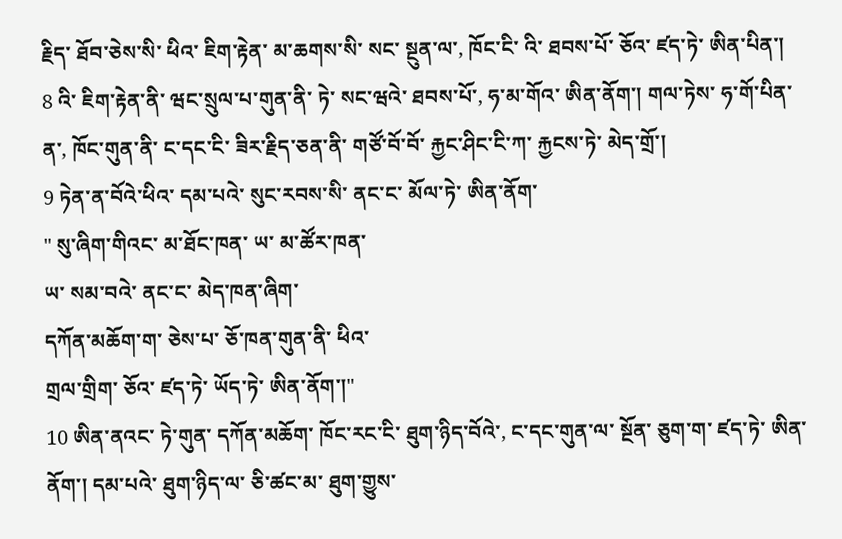རྗིད་ ཐོབ་ཅེས་སི་ ཕིའ་ ཇིག་རྟེན་ མ་ཆགས་སི་ སང་ སྔུན་ལ་, ཁོང་ངི་ འི་ ཐབས་པོ་ ཅོའ་ ཛད་ཏེ་ ཨིན་པིན་།
8 འི་ ཇིག་རྟེན་ནི་ ཝང་སྲུལ་པ་གུན་ནི་ ཏེ་ སང་ཝའེ་ ཐབས་པོ་, ཧ་མ་གོའ་ ཨིན་ནོག་། གལ་ཏེས་ ཧ་གོ་པིན་ན་, ཁོང་གུན་ནི་ ང་དང་ངི་ ཟིར་རྗིད་ཅན་ནི་ གཙོ་བོ་བོ་ རྐྱང་ཤིང་ངི་ཀ་ རྐྱངས་ཏེ་ མེད་གྲོ་།
9 ཏེན་ན་བོའེ་ཕིའ་ དམ་པའེ་ སུང་རབས་སི་ ནང་ང་ མོལ་ཏེ་ ཨིན་ནོག་
" སུ་ཞིག་གིའང་ མ་ཐོང་ཁན་ ཡ་ མ་ཚོར་ཁན་
ཡ་ སམ་བའེ་ ནང་ང་ མེད་ཁན་ཞིག་
དཀོན་མཆོག་ག་ ཅེས་པ་ ཅོ་ཁན་གུན་ནི་ ཕིའ་
གྲལ་གྲིག་ ཅོའ་ ཛད་ཏེ་ ཡོད་ཏེ་ ཨིན་ནོག་།"
10 ཨིན་ནའང་ ཏེ་གུན་ དཀོན་མཆོག་ ཁོང་རང་ངི་ ཐུག་ཉིད་བོའེ་, ང་དང་གུན་ལ་ སྔོན་ ཅུག་ག་ ཛད་ཏེ་ ཨིན་ནོག་། དམ་པའེ་ ཐུག་ཉིད་ལ་ ཅི་ཚང་མ་ ཐུག་གྱུས་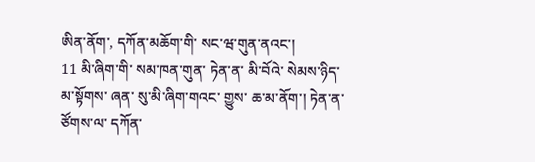ཨིན་ནོག་, དཀོན་མཆོག་གི་ སང་ཝ་གུན་ནའང་།
11 མི་ཞིག་གི་ སམ་ཁན་གུན་ ཏེན་ན་ མི་བོའེ་ སེམས་ཉིད་ མ་སྟོགས་ ཞན་ སུ་མི་ཞིག་གའང་ གྱུས་ ཆ་མ་ནོག་། ཏེན་ན་ ཙོགས་ལ་ དཀོན་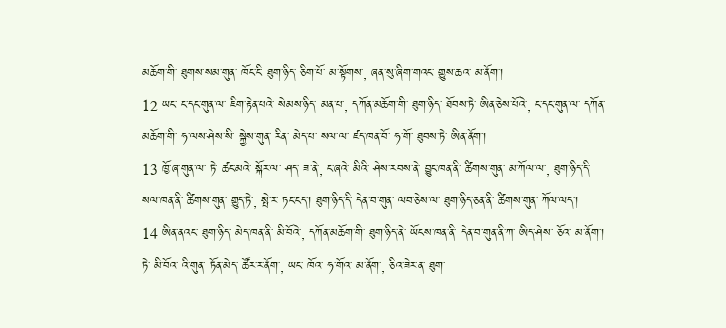མཆོག་གི་ ཐུགས་སམ་གུན་ ཁོང་ངི་ ཐུག་ཉིད་ ཅིག་པོ་ མ་སྟོགས་, ཞན་སུ་ཞིག་གའང་ གྱུས་ཆའ་ མ་ནོག་།
12 ཡང་ ང་དང་གུན་ལ་ ཇིག་རྟེན་པའེ་ སེམས་ཉིད་ མན་པ་, དཀོན་མཆོག་གི་ ཐུག་ཉིད་ ཐོབས་ཏེ་ ཨིན་ཅེས་པོའེ་, ང་དང་གུན་ལ་ དཀོན་མཆོག་གི་ ཧ་ལས་ཤེས་སི་ སྐྱེས་གུན་ རིན་ མེད་པ་ སལ་ལ་ ཛད་ཁན་བོ་ ཧ་གོ་ ཐུབས་ཏེ་ ཨིན་ནོག་།
13 ཁྱོ་ཞ་གུན་ལ་ ཏེ་ ཚང་མའེ་ སྐོར་ལ་ ཤད་ ཟ་ནེ་, ང་ཞའེ་ མིའི་ ཤེས་རབས་ནེ་ བྱུང་ཁན་ནི་ ཚིགས་གུན་ མ་ཀོལ་ལ་, ཐུག་ཉིད་དི་ སལ་ཁན་ནི་ ཚིགས་གུན་ གྱུད་ཏེ་, སྤེ་ར་ ཏང་ངད་། ཐུག་ཉིད་དི་ དེན་བ་གུན་ ལབ་ཅེས་ལ་ ཐུག་ཉིད་ཅན་ནི་ ཚིགས་གུན་ ཀོལ་ལད་།
14 ཨིན་ནའང་ ཐུག་ཉིད་ མེད་ཁན་ནི་ མི་བོའེ་, དཀོན་མཆོག་གི་ ཐུག་ཉིད་ནེ་ ཡོངས་ཁན་ནི་ དེན་བ་གུན་ནི་ཀ་ ཨིད་ཤེས་ ཅོའ་ མ་ནོག་། ཏེ་ མི་བོའ་ འི་གུན་ ཏོན་མེད་ ཚོར་ར་ནོག་, ཡང་ ཁོའ་ ཧ་གོའ་ མ་ནོག་, ཅིའ་ཟེར་ན་ ཐུག་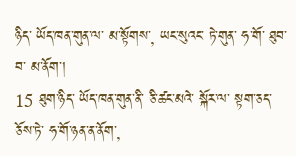ཉིད་ ཡོད་ཁན་གུན་ལ་ མ་སྟོགས་, ཡང་སུའང་ ཏེ་གུན་ ཧ་གོ་ ཐུབ་བ་ མ་ནོག་།
15 ཐུག་ཉིད་ ཡོད་ཁན་གུན་ནི་ ཅི་ཚང་མའེ་ སྐོར་ལ་ སྟག་ཅད་ ཅོས་ཏེ་ ཧ་གོ་ཉན་ན་ནོག་,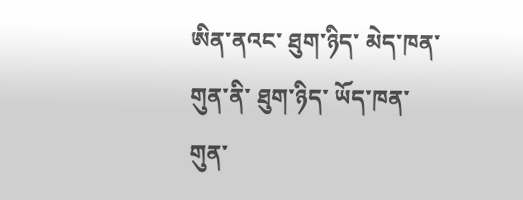ཨིན་ནའང་ ཐུག་ཉིད་ མེད་ཁན་གུན་ནི་ ཐུག་ཉིད་ ཡོད་ཁན་གུན་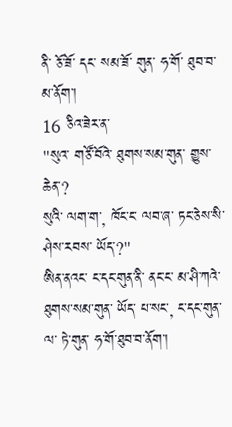ནི་ ཅོ་ཟོ་ དང་ སམ་ཟོ་ གུན་ ཧ་གོ་ ཐུབ་བ་ མ་ནོག་།
16 ཅིའ་ཟེར་ན་
"སུའ་ གཙོ་བོའེ་ ཐུགས་སམ་གུན་ གྱུས་ ཆེན་?
སུའི་ ལག་ག་, ཁོང་ང་ ལབ་ཞ་ ཏང་ཅེས་སི་ ཤེས་རབས་ ཡོད་?"
ཨིན་ནའང་ ང་དང་གུན་ནི་ ནང་ང་ མ་ཤི་ཀའེ་ ཐུགས་སམ་གུན་ ཡོད་ པ་སང་, ང་དང་གུན་ལ་ ཏེ་གུན་ ཧ་གོ་ཐུབ་བ་ནོག་།